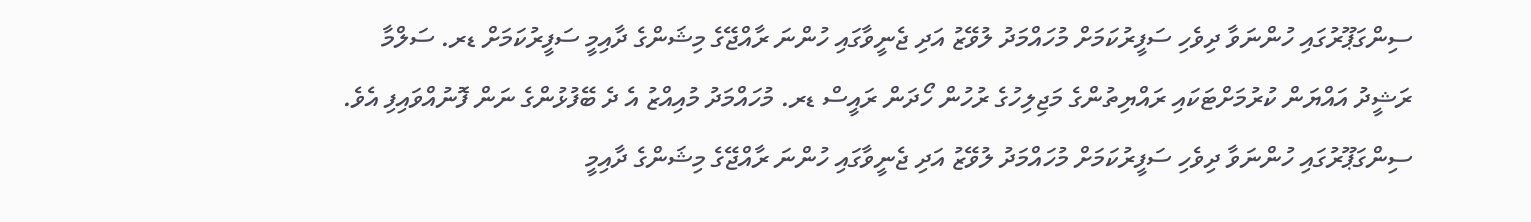ސިންގަޕޫރުގައި ހުންނަވާ ދިވެހި ސަފީރުކަމަށް މުހައްމަދު ލުވޭޒު އަދި ޖެނީވާގައި ހުންނަ ރާއްޖޭގެ މިޝަންގެ ދާއިމީ ސަފީރުކަމަށް ޑރ. ސަލްމާ ރަޝީދު އައްޔަން ކުރުމަށްޓަކައި ރައްޔިތުންގެ މަޖިލިހުގެ ރުހުން ހޯދަން ރައީސް ޑރ. މުހައްމަދު މުއިއްޒު އެ ދެ ބޭފުޅުންގެ ނަން ފޮނުއްވައިފި އެވެ.
ސިންގަޕޫރުގައި ހުންނަވާ ދިވެހި ސަފީރުކަމަށް މުހައްމަދު ލުވޭޒު އަދި ޖެނީވާގައި ހުންނަ ރާއްޖޭގެ މިޝަންގެ ދާއިމީ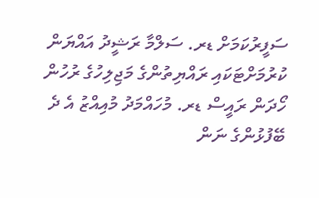ސަފީރުކަމަށް ޑރ. ސަލްމާ ރަޝީދު އައްޔަން ކުރުމަށްޓަކައި ރައްޔިތުންގެ މަޖިލިހުގެ ރުހުން ހޯދަން ރައީސް ޑރ. މުހައްމަދު މުއިއްޒު އެ ދެ ބޭފުޅުންގެ ނަން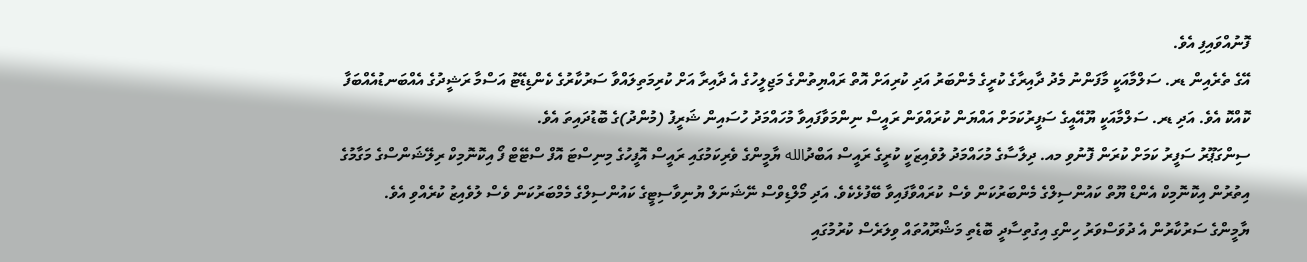ފޮނުއްވައިފި އެވެ.
އޭގެ ތެރެއިން ޑރ. ސަލްމާއަކީ މާފަންނު މެދު ދާއިރާގެ ކުރީގެ މެންބަރު އަދި ކުރިއަށް އޮތް ރައްޔިތުންގެ މަޖިލީހުގެ އެ ދާއިރާ އަށް ކުރިމަތިލައްވާ ސަރުކާރުގެ ކެންޑިޑޭޓު އަސްމާ ރަޝީދުގެ އެއްބަނޑުއެއްބަފާ ކޮއްކޮ އެވެ. އަދި ޑރ. ސަލްމާއަކީ ޔޫއޭއީގެ ސަފީރުކަމަށް އައްޔަން ކުރައްވަން ރައީސް ނިންމަވާފައިވާ މުހައްމަދު ހުސައިން ޝަރީފު (މުންދު)ގެ ބޮޑުދައިތަ އެވެ.
ސިންގަޕޫރު ސަފީރު ކަމަށް ކުރަން ފޮނުވި މއ. ދިލާސާގެ މުހައްމަދު ލުވެއިޒަކީ ކުރީގެ ރައީސް އަބްދުالله ޔާމީންގެ ވެރިކަމުގައި ރައީސް އޮފީހުގެ މިނިސްޓަ އޮފް ސްޓޭޓް ފޯ އިކޮނޮމިކް ރިލޭޝަންސްގެ މަގާމުގެ އިތުރުން އިކޮނޮމިކް އެންޑް ޔޫތް ކައުންސިލްގެ މެންބަރުކަން ވެސް ކުރައްވާފައިވާ ބޭފުޅެކެވެ. އަދި މޯލްޑިވްސް ނޭޝަނަލް ޔުނިވާސިޓީގެ ކައުންސިލްގެ މެމްބަރުކަން ވެސް ލުވެއިޒު ކުރެއްވި އެވެ.
ޔާމީންގެ ސަރުކާރުން އެ ދުވަސްވަރު ހިންގި އިގުތިސާދީ ބޮޑެތި މަޝްރޫއުތައް ވިލަރެސް ކުރުމުގައި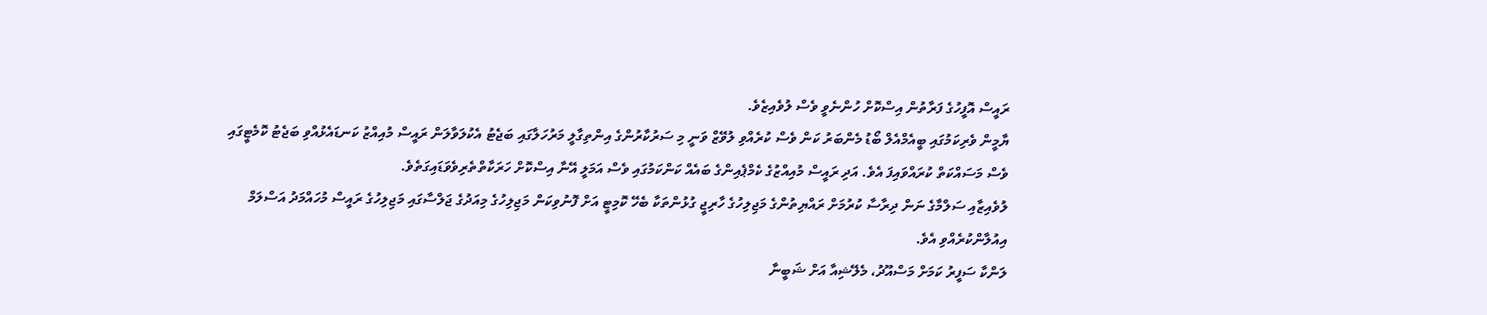ރައީސް އޮފީހުގެ ފަރާތުން އިސްކޮށް ހުންނެވީ ވެސް ލުވެއިޒެވެ.
ޔާމީން ވެރިކަމުގައި ބީއެމްއެލް ބޯޑު މެންބަރު ކަން ވެސް ކުރެއްވި ލުވޭޒް ވަނީ މި ސަރުކާރުންގެ އިންތިގާލީ މަރުހަލާގައި ބަޖެޓު އެކުލަވާލަން ރައީސް މުއިއްޒު ކަނޑައެޅުއްވި ބަޖެޓު ކޮމެޓީގައި ވެސް މަސައްކަތް ކުރައްވައިފަ އެވެ. އަދި ރައީސް މުއިއްޒުގެ ކެމްޕެއިންގެ ބައެއް ކަންކަމުގައި ވެސް އަމަލީ އޭނާ އިސްކޮށް ހަރަކާތްތެރިވެވަޑައިގަތެވެ.
ލުވެއިޒާއި ސަލްމާގެ ނަން ދިރާސާ ކުރުމަށް ރައްޔިތުންގެ މަޖިލިހުގެ ހާރިޖީ ގުޅުންތަކާ ބެހޭ ކޮމިޓީ އަށް ފޮނުވިކަން މަޖިލިހުގެ މިއަދުގެ ޖަލްސާގައި މަޖިލިހުގެ ރައީސް މުހައްމަދު އަސްލަމް އިއުލާންކުރެއްވި އެވެ.
ލަންކާ ސަފީރު ކަމަށް މަސްއޫދު، މެލޭޝިއާ އަށް ޝަބީނާ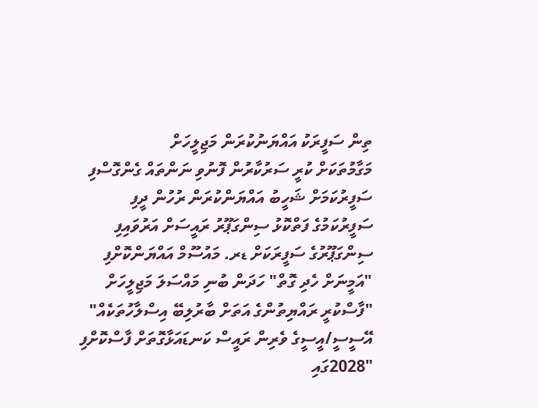ތިން ސަފީރަކު އައްޔަނުކުރަން މަޖިލީހަށް
މަގާމުތަކަށް ކުރީ ސަރުކާރުން ފޮނުވި ނަންތައް ގެންގޮސްފި
ސަފީރުކަމަށް ޝަހީބު އައްޔަންކުރަން ރުހުން ދީފި
ސަފީރުކަމުގެ ފަތްކޮޅު ސިންގަޕޫރު ރައީސަށް އަރުވައިފި
ސިންގަޕޫރުގެ ސަފީރަކަށް ޑރ. މައުސޫމް އައްޔަންކޮށްފި
"އަމީނަށް ހެދި ގޮތް" ހަދަން ބުނި މައްސަލަ މަޖިލީހަށް
"ފާސްކުރީ ރައްޔިތުންގެ އަތަށް ބާރުލިބޭ އިސްލާހުތަކެއް"
އޭސީސީ/އީސީގެ ވެރިން ރައީސް ކަނޑައަޅާގޮތަށް ފާސްކޮށްފި
"2028ގައި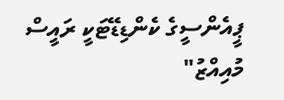ޕީއެންސީގެ ކެންޑިޑޭޓަކީ ރައީސް މުއިއްޒު"